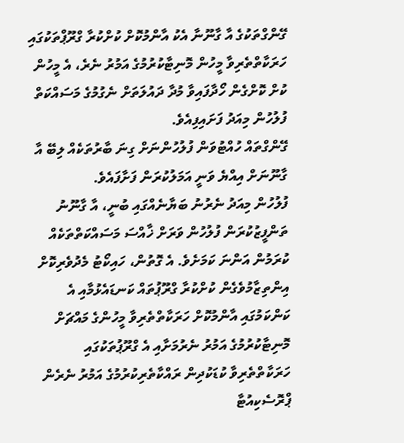ގޭންގްތަކުގެ އާ ގާނޫނާ އެކު އާންމުކޮށް ކުށްކުރާ ގްރޫޕްތަކުގައި ހަރަކާތްތެރިވާ މީހުން މޮނިޓާކުރުމުގެ އަމުރު ނެރެ، އެ މީހުން ކުށް ކޮށްގެން ހޯދާފައިވާ މުދާ ދައުލަތަށް ނެގުމުގެ މަސައްކަތް ފުލުހުން މިއަދު ފަށައިފިއެވެ.
ގޭންގްތައް ހުއްޓުވަން ފުލުހުންނަށް ގިނަ ބާރުތަކެއް ލިބޭ އާ ގާނޫނަށް އިއްޔެ ވަނީ އަމަލުކުރަން ފަށާފައެވެ.
ފުލުހުން މިއަދު ނެރުނު ބަޔާނެއްގައި ބުނީ، އާ ގާނޫނު ތަންފީޒުކުރަން ފުލުހުން ވަރަށް ޚާއްސަ މަސައްކަތްތަކެއް ކުރަމުން އަންނަ ކަމަށެވެ. އެ ގޮތުން، ހައިކޯޓު މެދުވެރިކޮށް އިންތިޒާމުވެގެން ކުށްކުރާ ގްރޫޕުތައް ކަނޑައެޅުމާއި އެ ކަންކަމުގައި އާންމުކޮށް ހަރަކާތްތެރިވާ މީހުންގެ މައްޗަށް މޮނިޓާކުރުމުގެ އަމުރު ނެރުމަށާއި އެ ގްރޫޕުތަކުގައި ހަރަކާތްތެރިވާ ކުޑަކުދިން ރައްކާތެރިކުރުމުގެ އަމުރު ނެރެން ޕްރޮސެކިއުޓާ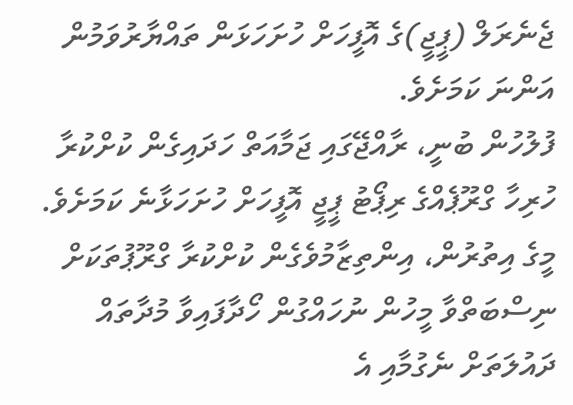ޖެނެރަލް (ޕީޖީ)ގެ އޮފީހަށް ހުށަހަޅަން ތައްޔާރުވަމުން އަންނަ ކަމަށެވެ.
ފުލުހުން ބުނީ، ރާއްޖޭގައި ޖަމާއަތް ހަދައިގެން ކުށްކުރާ ހުރިހާ ގްރޫޕެއްގެ ރިޕޯޓު ޕީޖީ އޮފީހަށް ހުށަހަޅާނެ ކަމަށެވެ.
މީގެ އިތުރުން، އިންތިޒާމުވެގެން ކުށްކުރާ ގްރޫޕުތަކަށް ނިސްބަތްވާ މީހުން ނުހައްގުން ހޯދާފައިވާ މުދާތައް ދައުލަތަށް ނެގުމާއި އެ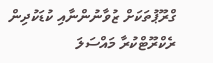ގްރޫޕުތަކަށް ޒުވާނުންނާއި ކުޑަކުދިން ރެކްރޫޓްކުރާ މައްސަލަ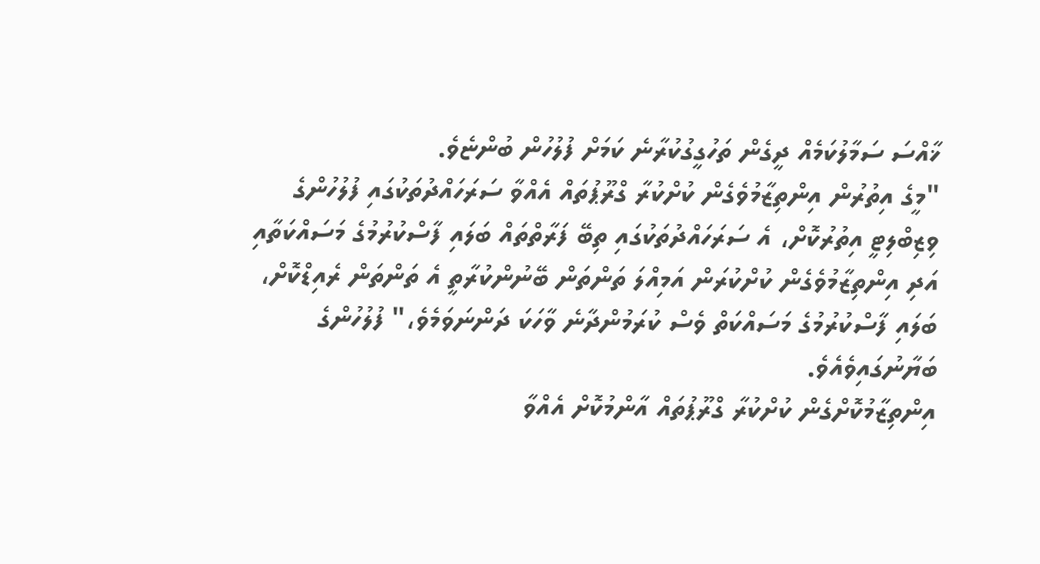ޚާއްސަ ސަމާލުކަމެއް ދީގެން ތަހުގީގުކުރާނެ ކަމަށް ފުލުހުން ބުންޏެވެ.
"މީގެ އިތުރުން އިންތިޒާމުވެގެން ކުށްކުރާ ގްރޫޕުތައް އެއްވާ ސަރަހައްދުތަކުގައި ފުލުހުންގެ ވިޒިބްލިޓީ އިތުރުކޮށް، އެ ސަރަހައްދުތަކުގައި ތިބޭ ފަރާތްތައް ބަލައި ފާސްކުރުމުގެ މަސައްކަތާއި އަދި އިންތިޒާމުވެގެން ކުށްކުރަން އަމިއްލަ ތަންތަން ބޭނުންކުރާތީ އެ ތަންތަން ރެއިޑްކޮށް، ބަލައި ފާސްކުރުމުގެ މަސައްކަތް ވެސް ކުރަމުންދާނެ ވާހަކަ ދަންނަވަމެވެ،" ފުލުހުންގެ ބަޔާނުގައިވެއެވެ.
އިންތިޒާމުކޮށްގެން ކުށްކުރާ ގްރޫޕުތައް އާންމުކޮށް އެއްވާ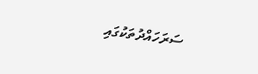ސަރަހައްދުތަކުގައި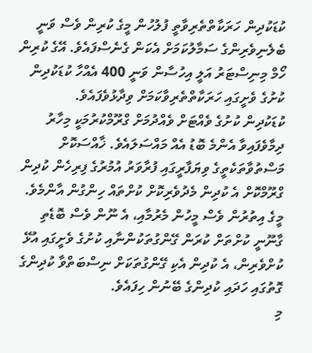ކުޑަކުދިން ހަރަކާތްތެރިވާތީ ފުލުހުން މީގެ ކުރިން ވެސް ވަނީ ބެލެނިވެރިންގެ ސަމާލުކަމަށް އެކަން ގެނެސްފައެވެ. އޭގެ ކުރިން ހޯމް މިނިސްޓަރު އަލީ އިހުސާން ވަނީ 400 އެއްހާ ކުޑަކުދިން ކުށުގެ ވެށީގައި ހަރަކާތްތެރިވާކަމަށް ވިދާޅުވެފައެވެ.
ކުޑަކުދިން ކުށުގެ ވެއްޓަށް ވެއްދުމަށް ގްރޫމްކުރުމަކީ މިހާރު ދިމާވެފައިވާ އެންމެ ބޮޑު އެއް މައްސަލައެވެ. ޚާއްސަކޮށް މަސްތުވާތަކެތީގެ ވިޔަފާރީގައި ފުރާވަރު އުމުރުގެ ފިރިހެން ކުދިން ގްރޫމްކޮށް އެ ކުދިން މެދުވެރިކޮށް ކުށްތައް ހިންގުން އާންމެވެ.
މީގެ އިތުރުން ވެސް މީހުން މެރުމާއި، އެ ނޫން ވެސް ބޮޑެތި ގާނޫނީ ކުށްތަށް ކުރަން ގޭންގުތަކުންނާއި ކުށުގެ ވެށީގައި އުޅޭ ކުށްވެރިން، އެ ކުދިން އެކި ގޭންގުތަކަށް ނިސްބަތްވާ ކުދިންގެ ގޮތުގައި ހަދައި ކުދިންގެ ބޭނުން ހިފައެވެ.
މި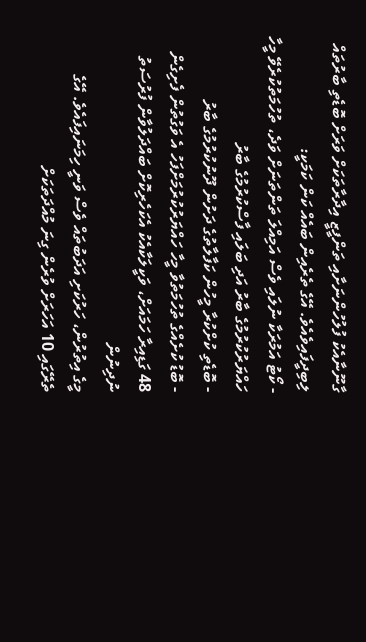ގާނޫނާއެކު ފުލުހުންނަށާއި ތަންފީޒީ އިދާރާތަކަށް ވަރަށް ބޮޑެތި ބާރުތައް ލިބިދީފައިވެއެވެ. އޭގެ ތެރެއިން ބައެއް ކަން ކަމަކީ:
- ކޯޓު އަމުރަކާ ނުލައި ވެސް އަމިއްލަ ތަންތަނަށް ވަދެ، ތުހުމަތުކުރެވޭ މީހާ ހައްޔަރުކުރުމުގެ ބާރު އަދި ބަލައި ފާސްކުރުމުގެ ބާރު
- ބޮޑެތި ކުށްކުރާ މީހުން ކަފާލާތުގެ ދަށުން ދޫނުކުރުމުގެ ބާރު
- ބޮޑު ކުށެއްގެ ތުހުމަތުވާ މީހާ ހައްޔަރުކުރުމަށްފަހު އެ ވަގުތުން ފެށިގެން 48 ގަޑިއިރާ ހަމައަށް، ވަކީލަކާއެކު އެކަހެރިކޮށް ބައްދަލުވާން ފުރުސަތު ނުދިނުން
މީގެ އިތުރުން، ހަރުކަށި އަދަބުތައް ވެސް ވަނީ ހިމަނައިފައެވެ. އޭގެ ތެރޭގައި 10 އަހަރަށް ވުރެން ގިނަ މުއްދަތަކަށް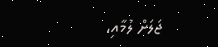ޖަލަށް ލުމާއި،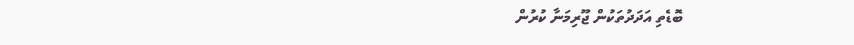ބޮޑެތި އަދަދުތަކުން ޖޫރިމަނާ ކުރުން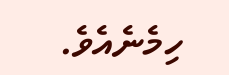ހިމެނެއެވެ.